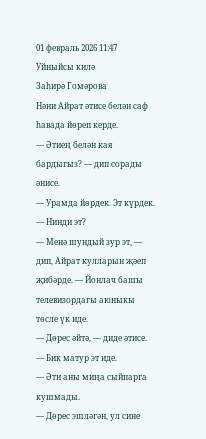01 февраль 2026 11:47
Уйныйсы килә
Заһирә Гомәрова
Нәни Айрат әтисе белән саф һавада йөреп керде.
— Әтиең белән кая бардыгыз? — дип сорады әнисе.
— Урамда йөрдек. Эт күрдек.
— Нинди эт?
— Менә шундый зур эт, — дип, Айрат кулларын җәеп җибәрде. — Йонлач башы телевизордагы аюныкы төсле үк иде.
— Дөрес әйтә, — диде әтисе. — Бик матур эт иде.
— Әти аны миңа сыйпарга кушмады.
— Дөрес эшләгән, ул сине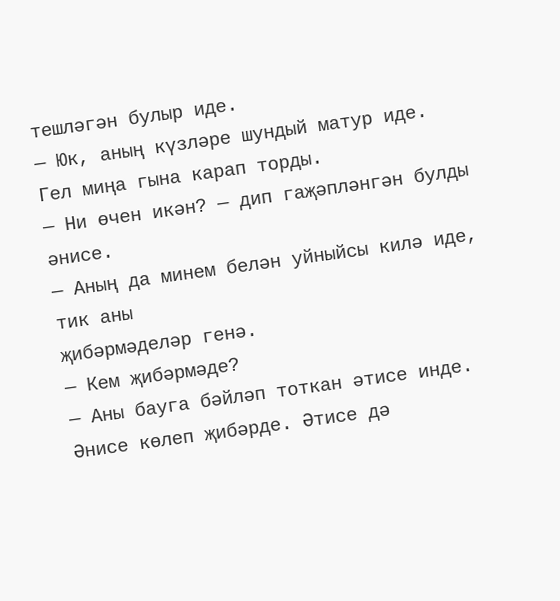тешләгән булыр иде.
— Юк, аның күзләре шундый матур иде. Гел миңа гына карап торды.
— Ни өчен икән? — дип гаҗәпләнгән булды әнисе.
— Аның да минем белән уйныйсы килә иде, тик аны
җибәрмәделәр генә.
— Кем җибәрмәде?
— Аны бауга бәйләп тоткан әтисе инде.
Әнисе көлеп җибәрде. Әтисе дә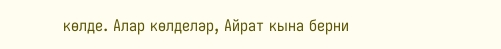көлде. Алар көлделәр, Айрат кына берни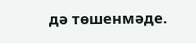дә төшенмәде.